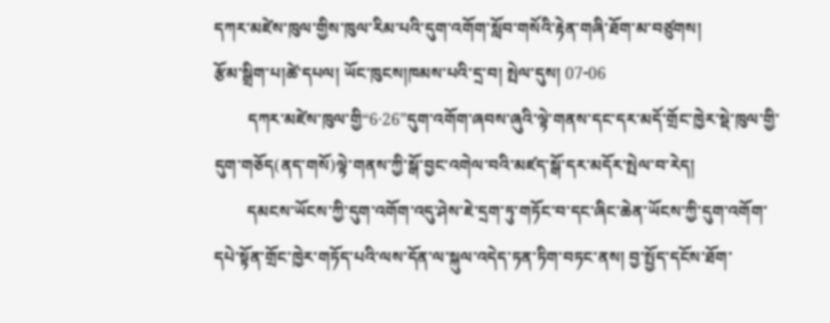དཀར་མཛེས་ཁུལ་གྱིས་ཁུལ་རིམ་པའི་དུག་འགོག་སློབ་གསོའི་རྟེན་གཞི་ཐོག་མ་བཙུགས།
རྩོམ་སྒྲིག་པ།ཚེ་དཔལ། ཡོང་ཁུངས།ཁམས་པའི་དྲ་བ། སྤེལ་དུས། 07-06
        དཀར་མཛེས་ཁུལ་གྱི“6·26”དུག་འགོག་ཞབས་ཞུའི་ལྟེ་གནས་དང་དར་མདོ་གྲོང་ཁྱེར་སྡེ་ཁུལ་གྱི་དུག་གཅོད(ནད་གསོ)ལྟེ་གནས་ཀྱི་སྒོ་བྱང་འགེལ་བའི་མཛད་སྒོ་དར་མདོར་སྤེལ་བ་རེད།
        དམངས་ཡོངས་ཀྱི་དུག་འགོག་འདུ་ཤེས་ཇེ་དྲག་ཏུ་གཏོང་བ་དང་ཞིང་ཆེན་ཡོངས་ཀྱི་དུག་འགོག་དཔེ་སྟོན་གྲོང་ཁྱེར་གཏོད་པའི་ལས་དོན་ལ་སྐུལ་འདེད་ཏན་ཏིག་བཏང་ནས། བྱ་སྤྱོད་དངོས་ཐོག་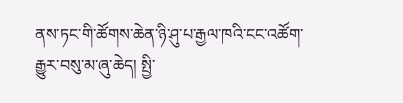ནས་ཏང་གི་ཚོགས་ཆེན་ཉི་ཤུ་པ་རྒྱལ་ཁའི་ངང་འཚོག་རྒྱུར་བསུ་མ་ཞུ་ཆེད། སྤྱི་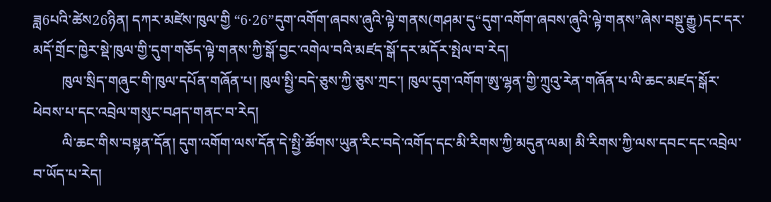ཟླ6པའི་ཚེས26ཉིན། དཀར་མཛེས་ཁུལ་གྱི “6·26”དུག་འགོག་ཞབས་ཞུའི་ལྟེ་གནས(གཤམ་དུ“དུག་འགོག་ཞབས་ཞུའི་ལྟེ་གནས”ཞེས་བསྡུ་རྒྱུ)དང་དར་མདོ་གྲོང་ཁྱེར་སྡེ་ཁུལ་གྱི་དུག་གཅོད་ལྟེ་གནས་ཀྱི་སྒོ་བྱང་འགེལ་བའི་མཛད་སྒོ་དར་མདོར་སྤེལ་བ་རེད།
        ཁུལ་སྲིད་གཞུང་གི་ཁུལ་དཔོན་གཞོན་པ། ཁུལ་སྤྱི་བདེ་ཅུས་ཀྱི་ཅུས་ཀྲང་། ཁུལ་དུག་འགོག་ཨུ་ལྷན་གྱི་ཀྲུའུ་རེན་གཞོན་པ་ལི་ཆང་མཛད་སྒོར་ཕེབས་པ་དང་འབྲེལ་གསུང་བཤད་གནང་བ་རེད།
        ལི་ཆང་གིས་བསྟན་དོན། དུག་འགོག་ལས་དོན་དེ་སྤྱི་ཚོགས་ཡུན་རིང་བདེ་འགོད་དང་མི་རིགས་ཀྱི་མདུན་ལམ། མི་རིགས་ཀྱི་ལས་དབང་དང་འབྲེལ་བ་ཡོད་པ་རེད།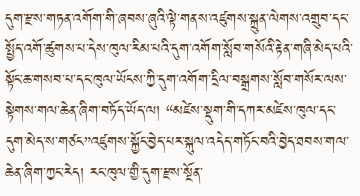དུག་རྫས་གཏན་འགོག་གི་ཞབས་ཞུའི་ལྟེ་གནས་འཛུགས་སྐྲུན་ལེགས་འགྲུབ་དང་སྤྱོད་འགོ་ཚུགས་པ་དེས་ཁུལ་རིམ་པའི་དུག་འགོག་སློབ་གསོའི་རྟེན་གཞི་མེད་པའི་སྟོང་ཆ་གསབ་པ་དང་ཁུལ་ཡོངས་ཀྱི་དུག་འགོག་དྲིལ་བསྒྲགས་སློབ་གསོར་ལས་སྟེགས་གལ་ཆེན་ཞིག་བཏོད་ཡོད་ལ། “མཛེས་སྡུག་གི་དཀར་མཛེས་ཁུལ་དང་དུག་མེད་ས་གཙང”འཛུགས་སྐྱོང་བྱེད་པར་སྐུལ་འདེད་གཏོང་བའི་བྱེད་ཐབས་གལ་ཆེན་ཞིག་ཀྱང་རེད། རང་ཁུལ་གྱི་དུག་རྫས་སྔོན་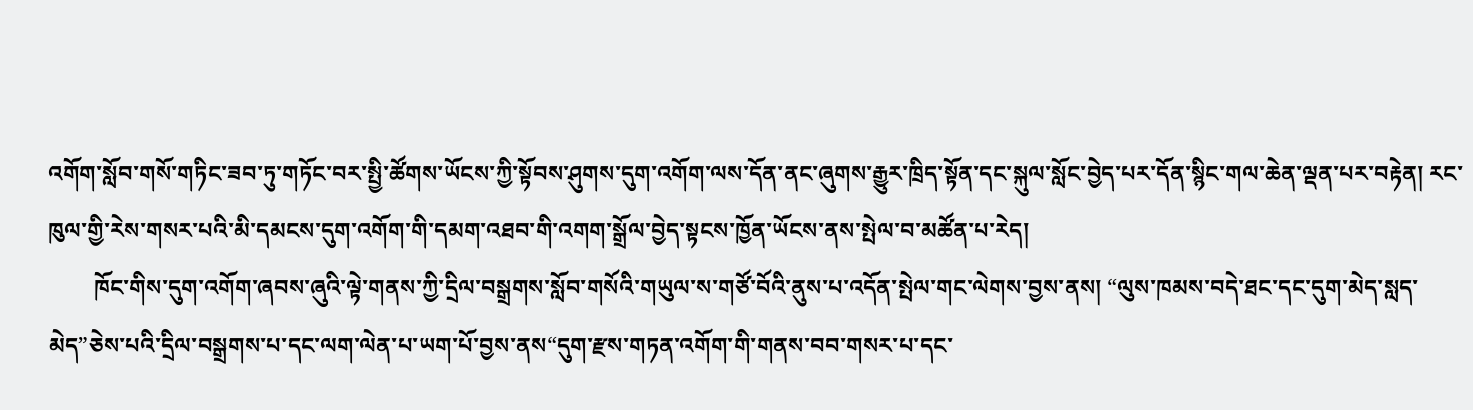འགོག་སློབ་གསོ་གཏིང་ཟབ་ཏུ་གཏོང་བར་སྤྱི་ཚོགས་ཡོངས་ཀྱི་སྟོབས་ཤུགས་དུག་འགོག་ལས་དོན་ནང་ཞུགས་རྒྱུར་ཁྲིད་སྟོན་དང་སྐུལ་སློང་བྱེད་པར་དོན་སྙིང་གལ་ཆེན་ལྡན་པར་བརྟེན། རང་ཁུལ་གྱི་རེས་གསར་པའི་མི་དམངས་དུག་འགོག་གི་དམག་འཐབ་གི་འགག་སྒྲོལ་བྱེད་སྟངས་ཁྱོན་ཡོངས་ནས་སྤེལ་བ་མཚོན་པ་རེད།
        ཁོང་གིས་དུག་འགོག་ཞབས་ཞུའི་ལྟེ་གནས་ཀྱི་དྲིལ་བསྒྲགས་སློབ་གསོའི་གཡུལ་ས་གཙོ་བོའི་ནུས་པ་འདོན་སྤེལ་གང་ལེགས་བྱས་ནས། “ལུས་ཁམས་བདེ་ཐང་དང་དུག་མེད་སླད་མེད”ཅེས་པའི་དྲིལ་བསྒྲགས་པ་དང་ལག་ལེན་པ་ཡག་པོ་བྱས་ནས“དུག་རྫས་གཏན་འགོག་གི་གནས་བབ་གསར་པ་དང་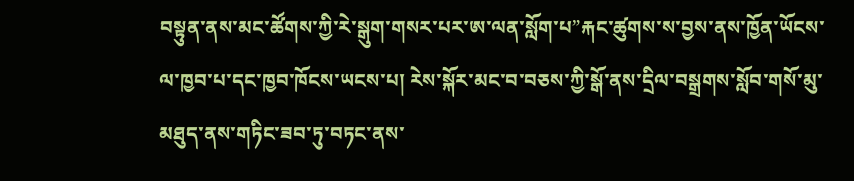བསྟུན་ནས་མང་ཚོགས་ཀྱི་རེ་སྒུག་གསར་པར་ཨ་ལན་སློག་པ”རྐང་ཚུགས་ས་བྱས་ནས་ཁྱོན་ཡོངས་ལ་ཁྱབ་པ་དང་ཁྱབ་ཁོངས་ཡངས་པ། རེས་སྐོར་མང་བ་བཅས་ཀྱི་སྒོ་ནས་དྲིལ་བསྒྲགས་སློབ་གསོ་མུ་མཐུད་ནས་གཏིང་ཟབ་ཏུ་བཏང་ནས་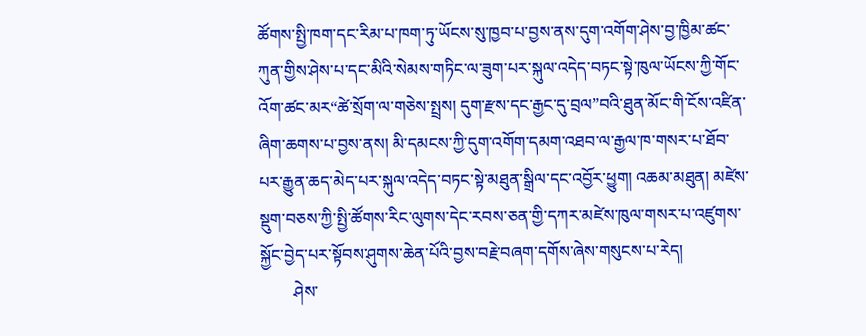ཚོགས་སྤྱི་ཁག་དང་རིམ་པ་ཁག་ཏུ་ཡོངས་སུ་ཁྱབ་པ་བྱས་ནས་དུག་འགོག་ཤེས་བྱ་ཁྱིམ་ཚང་ཀུན་གྱིས་ཤེས་པ་དང་མིའི་སེམས་གཏིང་ལ་ཟུག་པར་སྐུལ་འདེད་བཏང་སྟེ་ཁུལ་ཡོངས་ཀྱི་གོང་འོག་ཚང་མར“ཚེ་སྲོག་ལ་གཅེས་སྤྲས། དུག་རྫས་དང་རྒྱང་དུ་བྲལ”བའི་ཐུན་མོང་གི་ངོས་འཛིན་ཞིག་ཆགས་པ་བྱས་ནས། མི་དམངས་ཀྱི་དུག་འགོག་དམག་འཐབ་ལ་རྒྱལ་ཁ་གསར་པ་ཐོབ་པར་རྒྱུན་ཆད་མེད་པར་སྐུལ་འདེད་བཏང་སྟེ་མཐུན་སྒྲིལ་དང་འབྱོར་ཕྱུག། འཆམ་མཐུན། མཛེས་སྡུག་བཅས་ཀྱི་སྤྱི་ཚོགས་རིང་ལུགས་དེང་རབས་ཅན་གྱི་དཀར་མཛེས་ཁུལ་གསར་པ་འཛུགས་སྐྱོང་བྱེད་པར་སྟོབས་ཤུགས་ཆེན་པོའི་བྱས་བརྗེ་བཞག་དགོས་ཞེས་གསུངས་པ་རེད།
        ཤེས་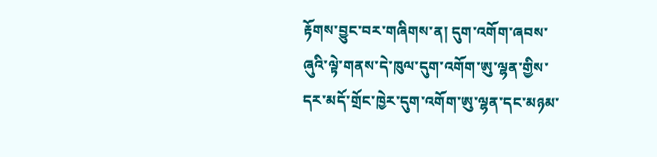རྟོགས་བྱུང་བར་གཞིགས་ན། དུག་འགོག་ཞབས་ཞུའི་ལྟེ་གནས་དེ་ཁུལ་དུག་འགོག་ཨུ་ལྷན་གྱིས་དར་མདོ་གྲོང་ཁྱེར་དུག་འགོག་ཨུ་ལྷན་དང་མཉམ་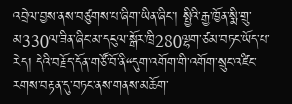འབྲེལ་བྱས་ནས་བཙུགས་པ་ཞིག་ཡིན་ཞིང་། སྤྱིའི་རྒྱ་ཁྱོན་སྨི་གྲུ་མ330ལ་ཟིན་ཞིང་མ་དངུལ་སྒོར་ཁྲི280ལྷག་ཙམ་བཏང་ཡོད་པ་རེད། དེའི་བརྗོད་དོན་གཙོ་བོ་ནི“དུག་འགོག་གི་འགོག་སྲུང་འཛིང་རགས་བརྟན་དུ་བཏང་ནས་གནས་མཆོག་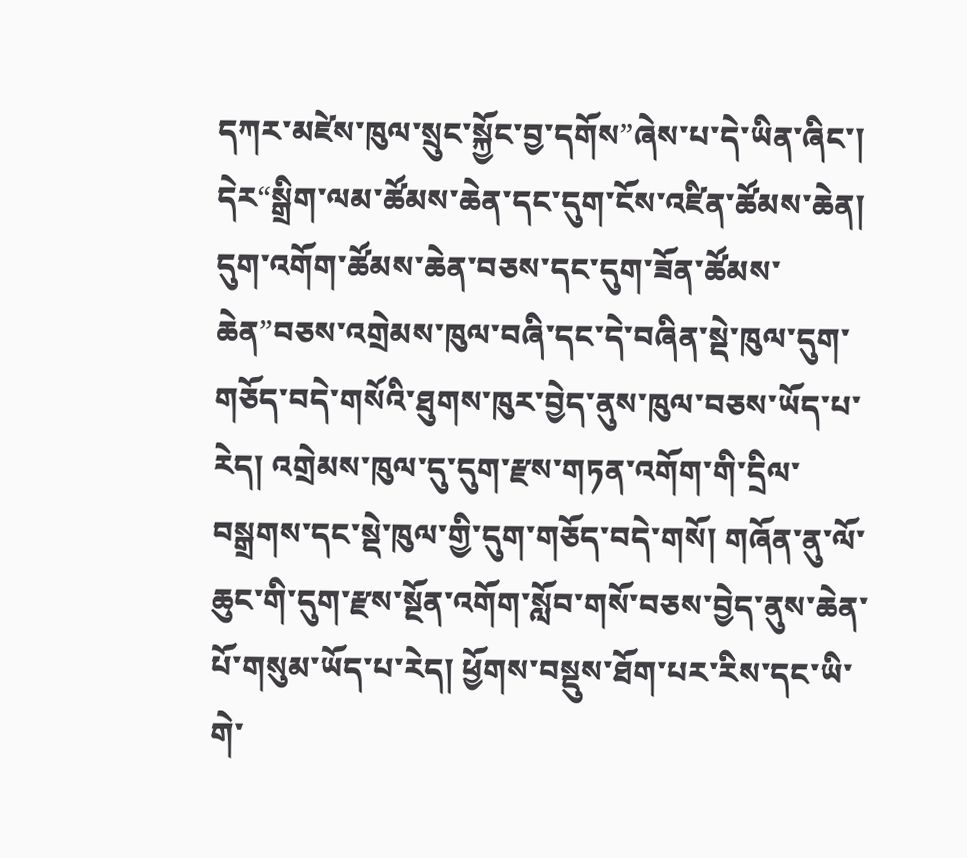དཀར་མཛེས་ཁུལ་སྲུང་སྐྱོང་བྱ་དགོས”ཞེས་པ་དེ་ཡིན་ཞིང་། དེར“སྒྲིག་ལམ་ཚོམས་ཆེན་དང་དུག་ངོས་འཛིན་ཚོམས་ཆེན། དུག་འགོག་ཚོམས་ཆེན་བཅས་དང་དུག་ཟོན་ཚོམས་ཆེན”བཅས་འགྲེམས་ཁུལ་བཞི་དང་དེ་བཞིན་སྡེ་ཁུལ་དུག་གཅོད་བདེ་གསོའི་ཐུགས་ཁུར་བྱེད་ནུས་ཁུལ་བཅས་ཡོད་པ་རེད། འགྲེམས་ཁུལ་དུ་དུག་རྫས་གཏན་འགོག་གི་དྲིལ་བསྒྲགས་དང་སྡེ་ཁུལ་གྱི་དུག་གཅོད་བདེ་གསོ། གཞོན་ནུ་ལོ་ཆུང་གི་དུག་རྫས་སྔོན་འགོག་སློབ་གསོ་བཅས་བྱེད་ནུས་ཆེན་པོ་གསུམ་ཡོད་པ་རེད། ཕྱོགས་བསྡུས་ཐོག་པར་རིས་དང་ཡི་གེ་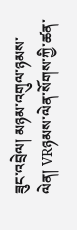ཟུང་འབྲེལ། མཉམ་འགུལ་ཉམས་ལེན། VRཉམས་ལེན་སོགས་ཀྱི་ཚན་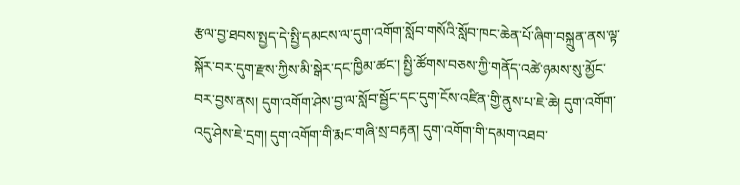རྩལ་བྱ་ཐབས་སྤྱད་དེ་སྤྱི་དམངས་ལ་དུག་འགོག་སློབ་གསོའི་སློབ་ཁང་ཆེན་པོ་ཞིག་བསྐྲུན་ནས་ལྟ་སྐོར་བར་དུག་རྫས་ཀྱིས་མི་སྒེར་དང་ཁྱིམ་ཚང་། སྤྱི་ཚོགས་བཅས་ཀྱི་གནོད་འཚེ་ཉམས་སུ་མྱོང་བར་བྱས་ནས། དུག་འགོག་ཤེས་བྱ་ལ་སློབ་སྦྱོང་དང་དུག་ངོས་འཛིན་གྱི་ནུས་པ་ཇེ་ཆེ། དུག་འགོག་འདུ་ཤེས་ཇེ་དྲག། དུག་འགོག་གི་རྨང་གཞི་སྲ་བརྟན། དུག་འགོག་གི་དམག་འཐབ་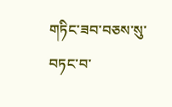གཏིང་ཟབ་བཅས་སུ་བཏང་བ་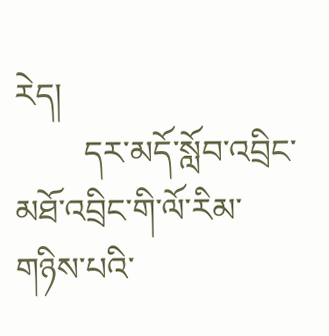རེད།
        དར་མདོ་སློབ་འབྲིང་མཐོ་འབྲིང་གི་ལོ་རིམ་གཉིས་པའི་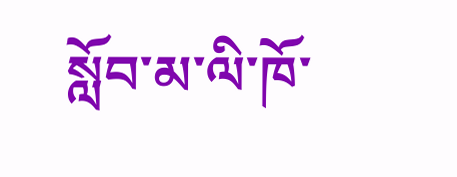སློབ་མ་ལི་ཁོ་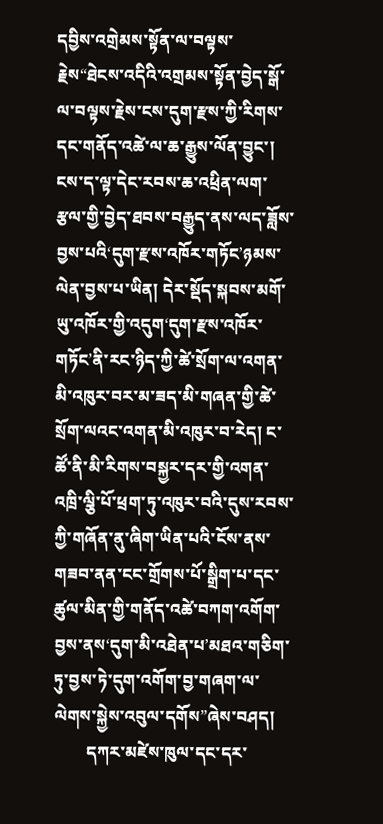དབྱིས་འགྲེམས་སྟོན་ལ་བལྟས་རྗེས“ཐེངས་འདིའི་འགྲམས་སྟོན་བྱེད་སྒོ་ལ་བལྟས་རྗེས་ངས་དུག་རྫས་ཀྱི་རིགས་དང་གནོད་འཚེ་ལ་ཆ་རྒྱུས་ལོན་བྱུང་། ངས་ད་ལྟ་དེང་རབས་ཆ་འཕྲིན་ལག་རྩལ་གྱི་བྱེད་ཐབས་བརྒྱུད་ནས་ལད་ཟློས་བྱས་པའི‘དུག་རྫས་འཁོར་གཏོང’ཉམས་ལེན་བྱས་པ་ཡིན། དེར་སྡོད་སྐབས་མགོ་ཡུ་འཁོར་གྱི་འདུག‘དུག་རྫས་འཁོར་གཏོང’ནི་རང་ཉིད་ཀྱི་ཚེ་སྲོག་ལ་འགན་མི་འཁུར་བར་མ་ཟད་མི་གཞན་གྱི་ཚེ་སྲོག་ལའང་འགན་མི་འཁུར་བ་རེད། ང་ཚོ་ནི་མི་རིགས་བསྐྱར་དར་གྱི་འགན་འཁྲི་ལྕི་པོ་ཕྲག་ཏུ་འཁུར་བའི་དུས་རབས་ཀྱི་གཞོན་ནུ་ཞིག་ཡིན་པའི་ངོས་ནས་གཟབ་ནན་ངང་གྲོགས་པོ་སྒྲིག་པ་དང་ཚུལ་མིན་གྱི་གནོད་འཚེ་བཀག་འགོག་བྱས་ནས‘དུག་མི་འཐེན་པ’མཐའ་གཅིག་ཏུ་བྱས་ཏེ་དུག་འགོག་བྱ་གཞག་ལ་ལེགས་སྐྱེས་འབུལ་དགོས”ཞེས་བཤད།
        དཀར་མཛེས་ཁུལ་དང་དར་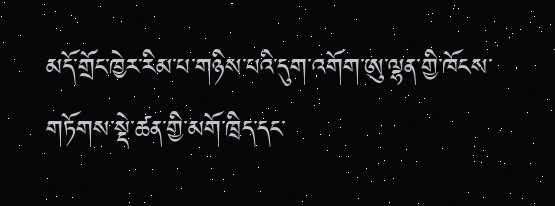མདོ་གྲོང་ཁྱེར་རིམ་པ་གཉིས་པའི་དུག་འགོག་ཨུ་ལྷན་གྱི་ཁོངས་གཏོགས་སྡེ་ཚན་གྱི་མགོ་ཁྲིད་དང་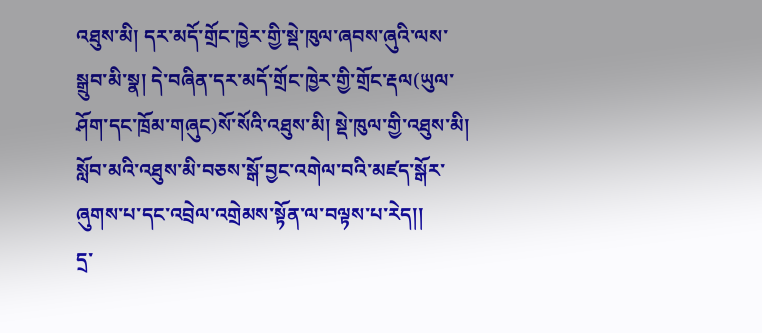འཐུས་མི། དར་མདོ་གྲོང་ཁྱེར་གྱི་སྡེ་ཁུལ་ཞབས་ཞུའི་ལས་སྒྲུབ་མི་སྣ། དེ་བཞིན་དར་མདོ་གྲོང་ཁྱེར་གྱི་གྲོང་རྡལ(ཡུལ་ཤོག་དང་ཁྲོམ་གཞུང)སོ་སོའི་འཐུས་མི། སྡེ་ཁུལ་གྱི་འཐུས་མི། སློབ་མའི་འཐུས་མི་བཅས་སྒོ་བྱང་འགེལ་བའི་མཛད་སྒོར་ཞུགས་པ་དང་འབྲེལ་འགྲེམས་སྟོན་ལ་བལྟས་པ་རེད།།
དྲ་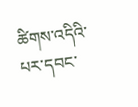ཚིགས་འདིའི་པར་དབང་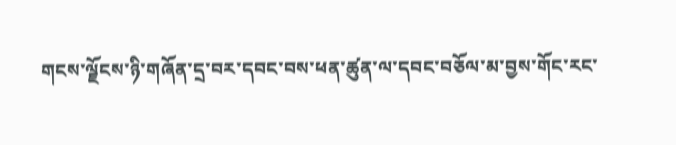གངས་ལྗོངས་ཉི་གཞོན་དྲ་བར་དབང་བས་ཕན་ཚུན་ལ་དབང་བཅོལ་མ་བྱས་གོང་རང་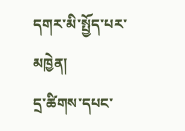དགར་མི་སྤྱོད་པར་མཁྱེན།
དྲ་ཚིགས་དཔང་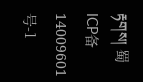རྟགས། 蜀ICP备14009601号-1